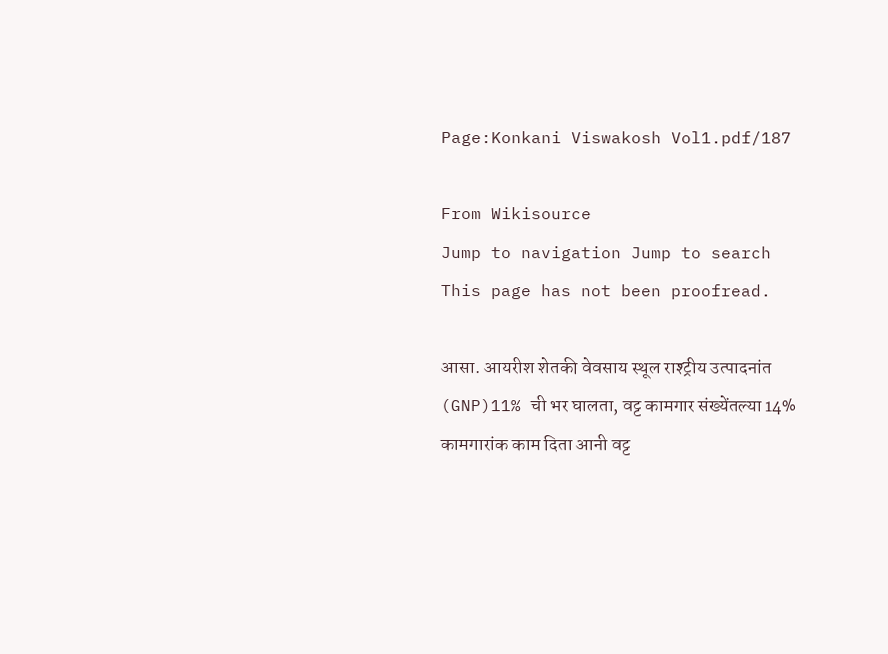Page:Konkani Viswakosh Vol1.pdf/187

From Wikisource
Jump to navigation Jump to search
This page has not been proofread.

आसा. आयरीश शेतकी वेवसाय स्थूल राश्ट्रीय उत्पादनांत (GNP)11% ची भर घालता, वट्ट कामगार संख्येंतल्या 14% कामगारांक काम दिता आनी वट्ट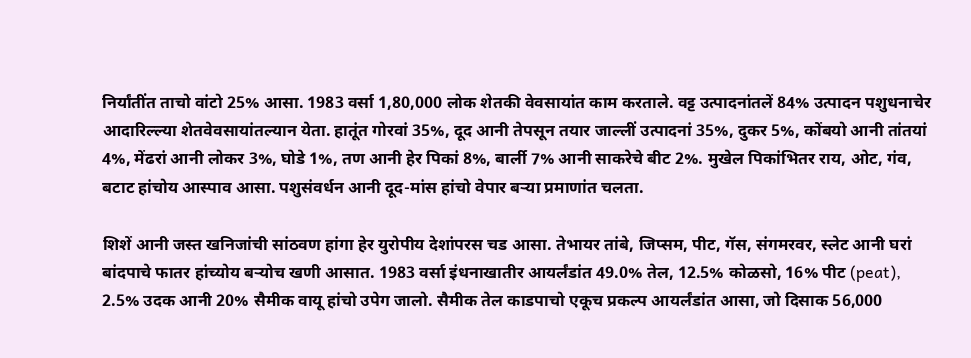निर्यांतींत ताचो वांटो 25% आसा. 1983 वर्सा 1,80,000 लोक शेतकी वेवसायांत काम करताले. वट्ट उत्पादनांतलें 84% उत्पादन पशुधनाचेर आदारिल्ल्या शेतवेवसायांतल्यान येता. हातूंत गोरवां 35%, दूद आनी तेपसून तयार जाल्लीं उत्पादनां 35%, दुकर 5%, कोंबयो आनी तांतयां 4%, मेंढरां आनी लोकर 3%, घोडे 1%, तण आनी हेर पिकां 8%, बार्ली 7% आनी साकरेचे बीट 2%. मुखेल पिकांभितर राय, ओट, गंव, बटाट हांचोय आस्पाव आसा. पशुसंवर्धन आनी दूद-मांस हांचो वेपार बऱ्या प्रमाणांत चलता.

शिशें आनी जस्त खनिजांची सांठवण हांगा हेर युरोपीय देशांपरस चड आसा. तेभायर तांबे, जिप्सम, पीट, गॅस, संगमरवर, स्लेट आनी घरां बांदपाचे फातर हांच्योय बऱ्योच खणी आसात. 1983 वर्सा इंधनाखातीर आयर्लंडांत 49.0% तेल, 12.5% कोळसो, 16% पीट (peat), 2.5% उदक आनी 20% सैमीक वायू हांचो उपेग जालो. सैमीक तेल काडपाचो एकूच प्रकल्प आयर्लंडांत आसा, जो दिसाक 56,000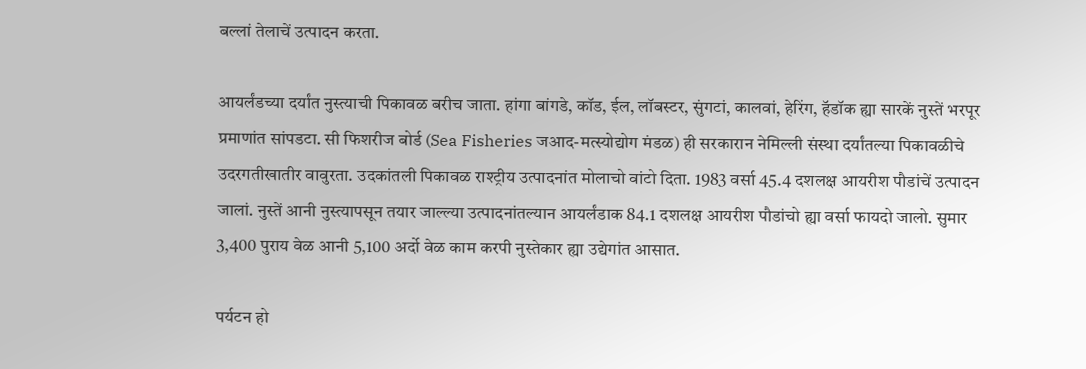बल्लां तेलाचें उत्पादन करता.

आयर्लंडच्या दर्यांत नुस्त्याची पिकावळ बरीच जाता. हांगा बांगडे, कॉड, ईल, लॉबस्टर, सुंगटां, कालवां, हेरिंग, हॅडॉक ह्या सारकें नुस्तें भरपूर प्रमाणांत सांपडटा. सी फिशरीज बोर्ड (Sea Fisheries जआद-मत्स्योद्योग मंडळ) ही सरकारान नेमिल्ली संस्था दर्यांतल्या पिकावळीचे उदरगतीखातीर वावुरता. उदकांतली पिकावळ राश्ट्रीय उत्पादनांत मोलाचो वांटो दिता. 1983 वर्सा 45.4 दशलक्ष आयरीश पौडांचें उत्पादन जालां. नुस्तें आनी नुस्त्यापसून तयार जाल्ल्या उत्पादनांतल्यान आयर्लंडाक 84.1 दशलक्ष आयरीश पौडांचो ह्या वर्सा फायदो जालो. सुमार 3,400 पुराय वेळ आनी 5,100 अर्दो वेळ काम करपी नुस्तेकार ह्या उद्येगांत आसात.

पर्यटन हो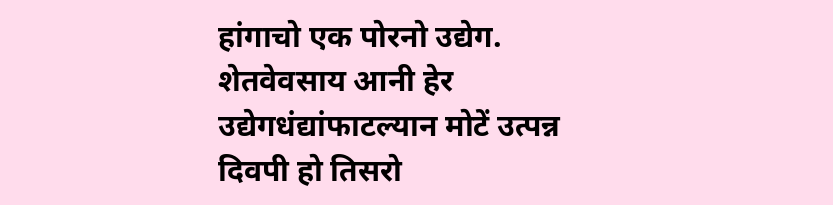हांगाचो एक पोरनो उद्येग. शेतवेवसाय आनी हेर उद्येगधंद्यांफाटल्यान मोटें उत्पन्न दिवपी हो तिसरो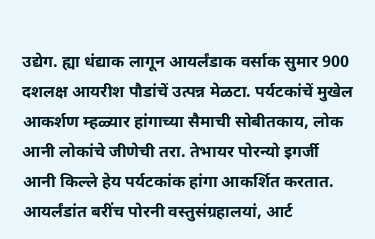उद्येग. ह्या धंद्याक लागून आयर्लंडाक वर्साक सुमार 900 दशलक्ष आयरीश पौडांचें उत्पन्न मेळटा. पर्यटकांचें मुखेल आकर्शण म्हळ्यार हांगाच्या सैमाची सोबीतकाय, लोक आनी लोकांचे जीणेची तरा. तेभायर पोरन्यो इगर्जी आनी किल्ले हेय पर्यटकांक हांगा आकर्शित करतात. आयर्लंडांत बरींच पोरनी वस्तुसंग्रहालयां, आर्ट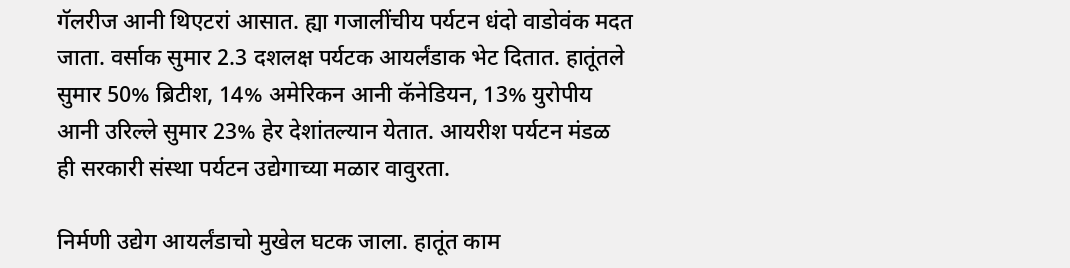गॅलरीज आनी थिएटरां आसात. ह्या गजालींचीय पर्यटन धंदो वाडोवंक मदत जाता. वर्साक सुमार 2.3 दशलक्ष पर्यटक आयर्लंडाक भेट दितात. हातूंतले सुमार 50% ब्रिटीश, 14% अमेरिकन आनी कॅनेडियन, 13% युरोपीय आनी उरिल्ले सुमार 23% हेर देशांतल्यान येतात. आयरीश पर्यटन मंडळ ही सरकारी संस्था पर्यटन उद्येगाच्या मळार वावुरता.

निर्मणी उद्येग आयर्लंडाचो मुखेल घटक जाला. हातूंत काम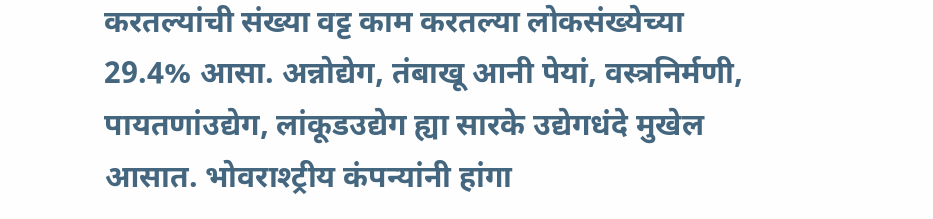करतल्यांची संख्या वट्ट काम करतल्या लोकसंख्येच्या 29.4% आसा. अन्नोद्येग, तंबाखू आनी पेयां, वस्त्रनिर्मणी, पायतणांउद्येग, लांकूडउद्येग ह्या सारके उद्येगधंदे मुखेल आसात. भोवराश्ट्रीय कंपन्यांनी हांगा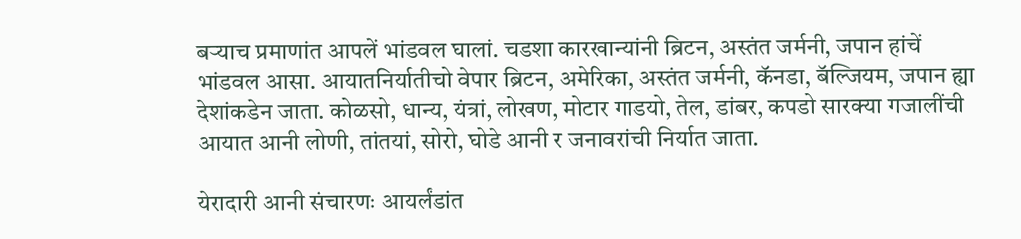बऱ्याच प्रमाणांत आपलें भांडवल घालां. चडशा कारखान्यांनी ब्रिटन, अस्तंत जर्मनी, जपान हांचें भांडवल आसा. आयातनिर्यातीचो वेपार ब्रिटन, अमेरिका, अस्तंत जर्मनी, कॅनडा, बॅल्जियम, जपान ह्या देशांकडेन जाता. कोळसो, धान्य, यंत्रां, लोखण, मोटार गाडयो, तेल, डांबर, कपडो सारक्या गजालींची आयात आनी लोणी, तांतयां, सोरो, घोडे आनी र जनावरांची निर्यात जाता.

येरादारी आनी संचारणः आयर्लंडांत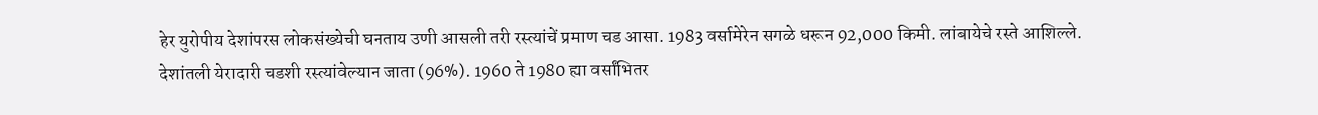हेर युरोपीय देशांपरस लोकसंख्येची घनताय उणी आसली तरी रस्त्यांचें प्रमाण चड आसा. 1983 वर्सामेरेन सगळे धरून 92,000 किमी. लांबायेचे रस्ते आशिल्ले. देशांतली येरादारी चडशी रस्त्यांवेल्यान जाता (96%). 1960 ते 1980 ह्या वर्सांभितर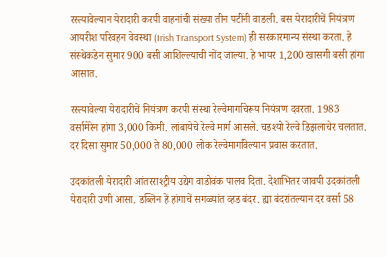रस्त्यावेल्यान येरादारी करपी वाहनांची संख्या तीन पटींनी वाडली. बस येरादारीचें नियंत्रण आयरीश परिवहन वेवस्था (Irish Transport System) ही सरकारमान्य संस्था करता. हे संस्थेकडेन सुमार 900 बसी आशिल्ल्याची नोंद जाल्या. हे भायर 1,200 खासगी बसी हांगा आसात.

रस्त्यावेल्या येरादारीचें नियंत्रण करपी संस्था रेल्वेमार्गाचेरूय नियंत्रण दवरता. 1983 वर्सामेरेन हांगा 3,000 किमी. लांबायेचे रेल्वे मार्ग आसले. चडश्यो रेल्वे डिझलाचेर चलतात. दर दिसा सुमार 50,000 ते 80,000 लोक रेल्वेमार्गांवेल्यान प्रवास करतात.

उदकांतली येरादारी आंतरराश्ट्रीय उद्येग वाडोवंक पालव दिता. देशाभितर जावपी उदकांतली येरादारी उणी आसा. डब्लिन हें हांगाचें सगळ्यांत व्हड बंदर. ह्या बंदरांतल्यान दर वर्सा 58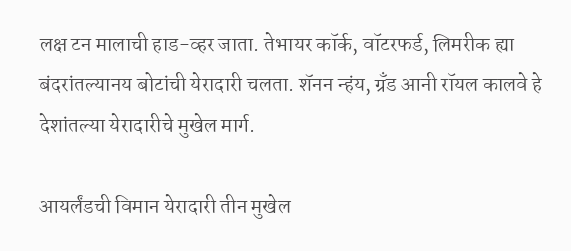लक्ष टन मालाची हाड-व्हर जाता. तेभायर कॉर्क, वॉटरफर्ड, लिमरीक ह्या बंदरांतल्यानय बोटांची येरादारी चलता. शॅनन न्हंय, ग्रँड आनी रॉयल कालवे हे देशांतल्या येरादारीचे मुखेल मार्ग.

आयर्लंडची विमान येरादारी तीन मुखेल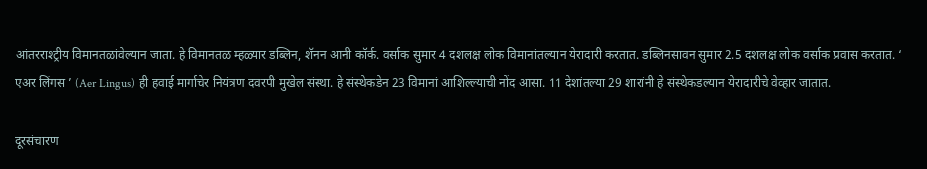आंतरराश्ट्रीय विमानतळांवेल्यान जाता. हे विमानतळ म्हळ्यार डब्लिन, शॅनन आनी कॉर्क. वर्साक सुमार 4 दशलक्ष लोक विमानांतल्यान येरादारी करतात. डब्लिनसावन सुमार 2.5 दशलक्ष लोक वर्साक प्रवास करतात. ‘ एअर लिंगस ’ (Aer Lingus) ही हवाई मार्गाचेर नियंत्रण दवरपी मुखेल संस्था. हे संस्थेकडेन 23 विमानां आशिल्ल्याची नोंद आसा. 11 देशांतल्या 29 शारांनी हे संस्थेकडल्यान येरादारीचे वेव्हार जातात.

दूरसंचारण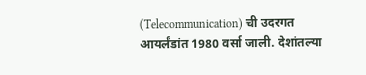(Telecommunication) ची उदरगत आयर्लंडांत 1980 वर्सा जाली. देशांतल्या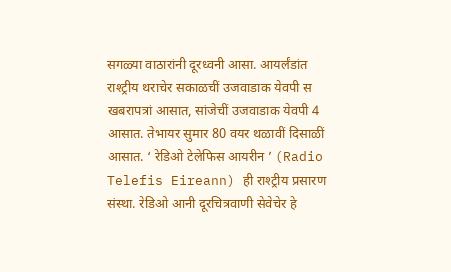सगळ्या वाठारांनी दूरध्वनी आसा. आयर्लंडांत राश्ट्रीय थराचेर सकाळचीं उजवाडाक येवपी स खबरापत्रां आसात, सांजेचीं उजवाडाक येवपी 4 आसात. तेभायर सुमार 80 वयर थळावीं दिसाळीं आसात. ‘ रेडिओ टेलेफिस आयरीन ’ (Radio Telefis Eireann) ही राश्ट्रीय प्रसारण संस्था. रेडिओ आनी दूरचित्रवाणी सेवेचेर हे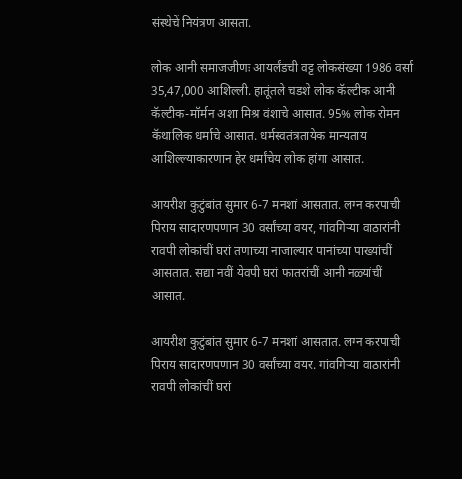संस्थेचें नियंत्रण आसता.

लोक आनी समाजजीणः आयर्लंडची वट्ट लोकसंख्या 1986 वर्सा 35,47,000 आशिल्ली. हातूंतले चडशे लोक कॅल्टीक आनी कॅल्टीक-मॉर्मन अशा मिश्र वंशाचे आसात. 95% लोक रोमन कॅथालिक धर्माचे आसात. धर्मस्वतंत्रतायेक मान्यताय आशिल्ल्याकारणान हेर धर्मांचेय लोक हांगा आसात.

आयरीश कुटुंबांत सुमार 6-7 मनशां आसतात. लग्न करपाची पिराय सादारणपणान 30 वर्सांच्या वयर, गांवगिऱ्या वाठारांनी रावपी लोकांचीं घरां तणाच्या नाजाल्यार पानांच्या पाख्यांचीं आसतात. सद्या नवीं येवपी घरां फातरांचीं आनी नळ्यांचीं आसात.

आयरीश कुटुंबांत सुमार 6-7 मनशां आसतात. लग्न करपाची पिराय सादारणपणान 30 वर्सांच्या वयर. गांवगिऱ्या वाठारांनी रावपी लोकांचीं घरां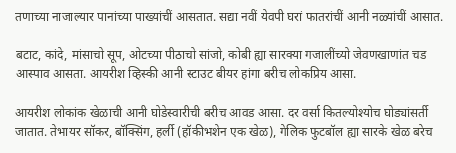तणाच्या नाजाल्यार पानांच्या पाख्यांचीं आसतात. सद्या नवीं येवपी घरां फातरांचीं आनी नळ्यांचीं आसात.

बटाट, कांदे, मांसाचो सूप, ओटच्या पीठाचो सांजो, कोबी ह्या सारक्या गजालींच्यो जेवणखाणांत चड आस्पाव आसता. आयरीश व्हिस्की आनी स्टाउट बीयर हांगा बरीच लोकप्रिय आसा.

आयरीश लोकांक खेळाची आनी घोडेस्वारीची बरीच आवड आसा. दर वर्सा कितल्योश्योच घोड्यांसर्ती जातात. तेभायर सॉकर, बॉक्सिंग, हर्ली (हॉकीभशेन एक खेळ), गेलिक फुटबॉल ह्या सारके खेळ बरेच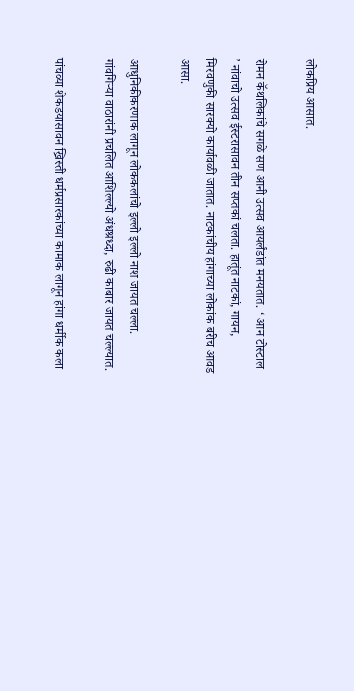लोकप्रिय आसात.

रोमन कॅथलिकांचे सगळे सण आनी उत्सव आयर्लंडांत मनयतात. ‘ आन टोस्टाल ’ नांवाचो उत्सव ईस्टरासावन तीन सप्तकां चलता. हातूंत नाटकां, गायन, मिरवणुकी सारक्यो कार्यावळी जातात. नाटकांचीय हांगाच्या लोकांक बरीच आवड आसा.

आधुनिकीकरणाक लागून लोककलांचो इल्लो इल्लो नाश जायत चल्ला. गांवगिऱ्या वाठारांनी प्रचलित आशिल्ल्यो अंधश्रध्दा, रुढी काबार जायत चल्ल्यात.

पांचव्या शेकडयासावन ख्रिस्ती धर्मप्रसारकांच्या कामाक लागून हांगा धर्मीक कला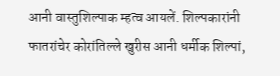आनी वास्तुशिल्पाक म्हत्व आयलें. शिल्पकारांनी फातरांचेर कोरांतिल्ले खुरीस आनी धर्मीक शिल्पां,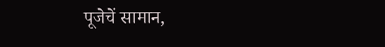पूजेचें सामान,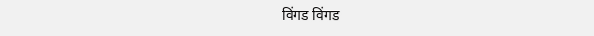विंगड विंगड